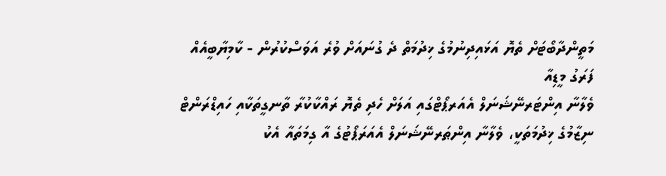މަތީންދާބޯޓަށް ތެޔޮ އަޅައިދިނުމުގެ ޚިދުމަތް ދެ ގުނައަށް ވުރެ އަވަސްކުރުން - ކާމިޔާބީއެއް
ފަރަގު މީޑިއާ
ވެލާނާ އިންޓަރނޭޝަނަލް އެއަރޕޯޓްގައި އަލަށް ހެދި ތެޔޮ ރައްކާކުރާ ތާނގީތަކާއި ހައިޑްރަންޓް ނިޒާމުގެ ޚިދުމަތަކީ، ވެލާނާ އިންޠަރނޭޝަނަލް އެއަރަޕޯޓުގެ އާ ގިމަތައާ އެކު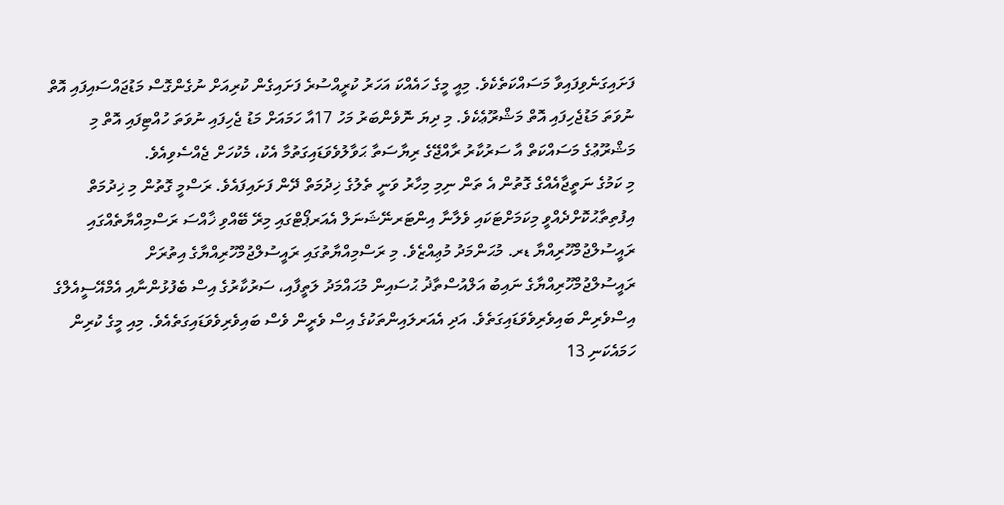ފަށައިގަނެވިފައިވާ މަސައްކަތެކެވެ. މިއީ މީގެ ހައެއްކަ އަހަރު ކުރީއްސުރެ ފަށައިގެން ކުރިއަށް ނުގެންގޮސް މަޑުޖައްސައިފައި އޮތް ނުވަތަ މަޑުޖެހިފައި އޮތް މަޝްރޫޢެކެވެ. މި ދިޔަ ނޮވެންބަރު މަހު 17އާ ހަމައަށް މަޑު ޖެހިފައި ނުވަތަ ހުއްޓިފައި އޮތް މި މަޝްރޫޢުގެ މަސައްކަތް އާ ސަރުކާރު ރާއްޖޭގެ ރިޔާސަތާ ޙަވާލުވެވަޑައިގަތުމާ އެކު، މެކުހަށް ޖެއްސެވިއެވެ.
މި ކަމުގެ ނަތީޖާއެއްގެ ގޮތުން އެ ތަން ނިމި މިހާރު ވަނީ ތެލުގެ ޚިދުމަތް ދޭން ފަށައިފައެވެ. ރަސްމީ ގޮތުން މި ޚިދުމަތް އިފުތިތާޙުކޮށްދެއްވީ މިކަމަށްޓަކައި ވެލާނާ އިންޓަރނޭޝަނަލް އެއަރޕޯޓްގައި މިރޭ ބޭއްވި ޚާއްސަ ރަސްމިއްޔާތެއްގައި ރައީސުލްޖުމްހޫރިއްޔާ ޑރ. މުޙަންމަދު މުޢިއްޒެވެ. މި ރަސްމިއްޔާތުގައި ރައީސުލްޖުމްހޫރިއްޔާގެ އިތުރަށް ރައީސުލްޖުމްހޫރިއްޔާގެ ނައިބު އަލްއުސްތާޛު ޙުސައިން މުޙައްމަދު ލަތީފާއި، ސަރުކާރުގެ އިސް ބެފުޅުންނާއި އެމްއޭސީއެލްގެ އިސްވެރިން ބައިވެރިވެވަޑައިގަތެވެ. އަދި އެއަރލައިންތަކުގެ އިސް ވެރީން ވެސް ބައިވެރިވެވަޑައިގަތެއެވެ. މިއި މީގެ ކުރިން ހަމައެކަނި 13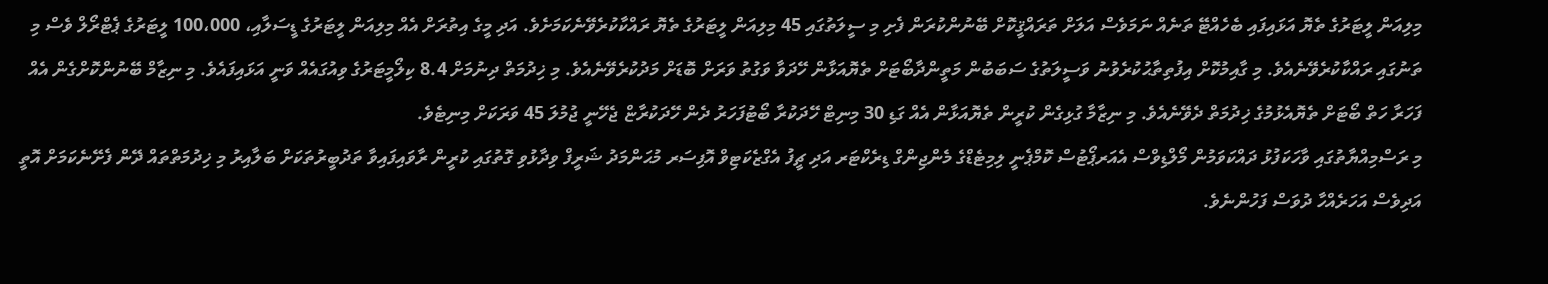މިލިއަން ލީޓަރުގެ ތެޔޮ އަޅައިފައި ބެހެއްޓޭ ތަނެއް ނަމަވެސް އަލަށް ތަރައްޤީކޮށް ބޭނުންކުރަން ފެށި މި ސީލަތުގައި 45 މިލިއަން ލީޓަރުގެ ތެޔޮ ރައްކާކުރެވޭނެކަމަށެވެ. އަދި މީގެ އިތުރަށް އެއް މިލިއަން ލީޓަރުގެ ޑީސަލާއި، 100،000 ލީޓަރުގެ ޕެޓްރޯލް ވެސް މި ތަނުގައި ރައްކާކުރެވޭނެއެވެ. މި ގާއިމުކޮށް އިފުތިތާޙުކުރެވުނު ވަސީލަތުގެ ސަބަބުން މަތީންދާބޯޓަށް ތެޔޮއަޅާން ހޭދަވާ ވަގުތު ވަރަށް ބޮޑަށް މަދުކުރެވޭނެއެވެ. މި ޚިދުމަތް ދިނުމަށް 8.4 ކިލޯމީޓަރުގެ ވިއުގައެއް ވަނީ އަޅައިފައެވެ. މި ނިޒާމް ބޭނުންކޮށްގެން އެއް ފަހަރާ ހަތް ބޯޓަށް ތެޔޮއެޅުމުގެ ޚިދުމަތް ދެވޭނެއެވެ. މި ނިޒާމާ ގުޅިގެން ކުރީން ތެޔޮއަޅާން އެއް ގަޑި 30 މިނިޓް ހޭދަކުރާ ބޯޓުފަހަރު ދެން ހޭދަކުރާޏް ޖެހޭނީ ޖުމުލަ 45 ވަރަކަށް މިނިޓެވެ.
މި ރަސްމިއްޔާތުގައި ވާހަކަފުޅު ދައްކަވަމުން މޯލްޑިވްސް އެއަރޕޯޓުސް ކޮމްޕެނީ ލިމިޓެޑްގެ މެންޖިންގް ޑިރެކްޓަރ އަދި ޗީފު އެގްޒެކަޓިވް އޮފިސަރ މުޙަންމަދު ޝަރީފް ވިދާޅުވި ގޮތުގައި ކުރީން ރާވައިފައިވާ ތަދުބީރުތަކަށް ބަލާއިރު މި ޚިދުމަތްތައް ދޭން ފެށޭނެކަމަށް އޮތީ އަދިވެސް އަހަރެއްހާ ދުވަސް ފަހުންނެވެ.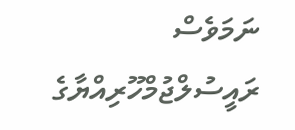ނަމަވެސް ރައީސުލްޖުމްހޫރިއްޔާގެ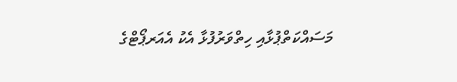މަސައްކަތްޕުޅާއި ހިތްވަރުފުޅާ އެކު އެއަރޕޯޓްގެ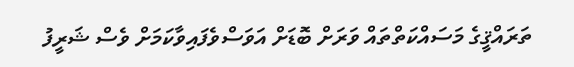ތަރައްޤީގެ މަސައްކަތްތައް ވަރަށް ބޮޑަށް އަވަސްވެފައިވާކަމަށް ވެސް ޝަރީފު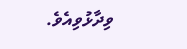ވިދާޅުވިއެވެ.